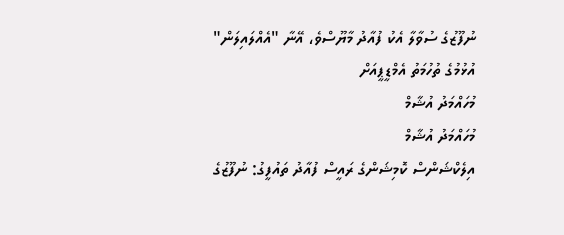ނުފޫޒުގެ ސުވާލާ އެކު ފުއާދު މާޔޫސްވެ، އޭނާ "އެއްލައިލަން" އުޅުމުގެ ތުހުމަތު އެމްޑީޕީއަށް
މުހައްމަދު އުޝާމް
މުހައްމަދު އުޝާމް
އިލެކްޝަންސް ކޮމިޝަންގެ ރައީސް ފުއާދު ތައުފީގު: ނުފޫޒުގެ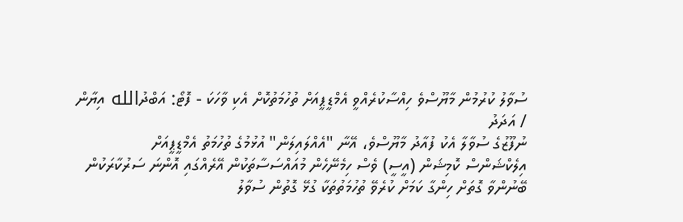ސުވާލު ކުރުމުން މާޔޫސްވެ ހިއްސާކުރެއްވީ އެމްޑީޕީއަށް ތުހުމަތުކޮށް އެކި ވާހަކަ - ފޮޓޯ: އަބްދުالله އިޔާން / އަދަދު
ނުފޫޒުގެ ސުވާލާ އެކު ފުއާދު މާޔޫސްވެ، އޭނާ "އެއްލައިލަން" އުޅުމުގެ ތުހުމަތު އެމްޑީޕީއަށް
އިލެކްޝަންސް ކޮމިޝަން (އީސީ) ވެސް ހިމެނޭހެން މުއައްސަސާތަކުން އޭރެއްގައި އޮންނަ ސަރުކާރަކުން ބޭނުންވާ ގޮތަށް ހިންގާ ކަމަށް ކުރެވޭ ތުހުމަތުތަކާ ގުޅޭ ގޮތުން ސުވާލު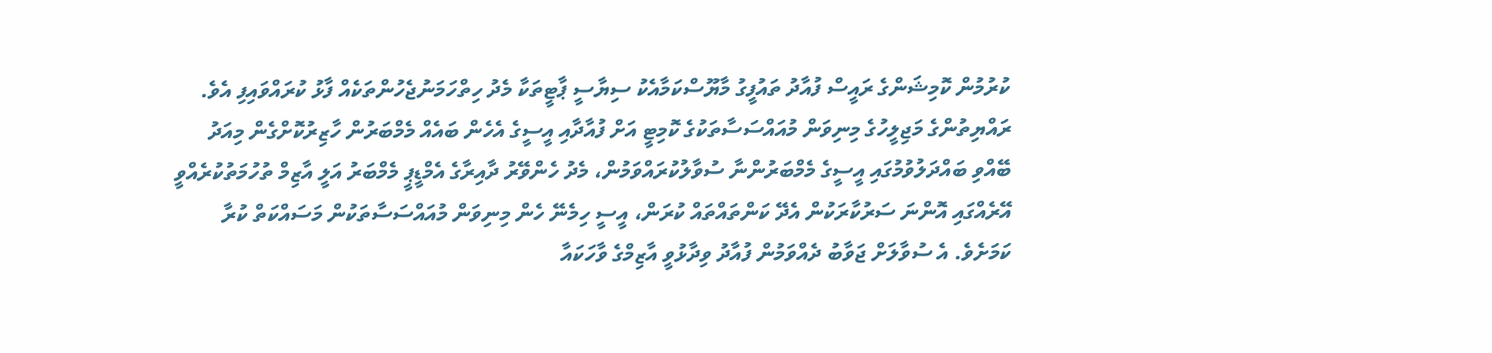ކުރުމުން ކޮމިޝަންގެ ރައީސް ފުއާދު ތައުފީގު މާޔޫސްކަމާއެކު ސިޔާސީ ޕާޓީތަކާ މެދު ހިތްހަމަނުޖެހުންތަކެއް ފާޅު ކުރައްވައިފި އެވެ.
ރައްޔިތުންގެ މަޖިލީހުގެ މިނިވަން މުއައްސަސާތަކުގެ ކޮމިޓީ އަށް ފުއާދާއި އީސީގެ އެހެން ބައެއް މެމްބަރުން ހާޒިރުކޮށްގެން މިއަދު ބޭއްވި ބައްދަލުވުމުގައި އީސީގެ މެމްބަރުންނާ ސުވާލުކުރައްވަމުން، މެދު ހެންވޭރު ދާއިރާގެ އެމްޑީޕީ މެމްބަރު އަލީ އާޒިމް ތުހުމަތުކުރެއްވީ އޭރެއްގައި އޮންނަ ސަރުކާރަކުން އެދޭ ކަންތައްތައް ކުރަން، އީސީ ހިމެނޭ ހެން މިނިވަން މުއައްސަސާތަކުން މަސައްކަތް ކުރާ ކަމަށެވެ. އެ ސުވާލަށް ޖަވާބު ދެއްވަމުން ފުއާދު ވިދާޅުވީ އާޒިމްގެ ވާހަކައާ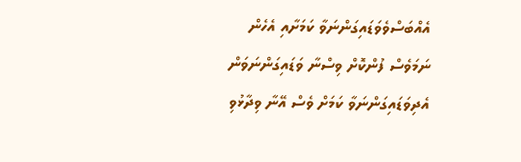އެއްބަސްވެވަޑައިގަންނަވާ ކަމަށާއި އެހެން ނަމަވެސް ފުންކޮށް ވިސްނާ ވަޑައިގަންނަވަން އެދިވަޑައިގަންނަވާ ކަމަށް ވެސް އޭނާ ވިދާޅުވި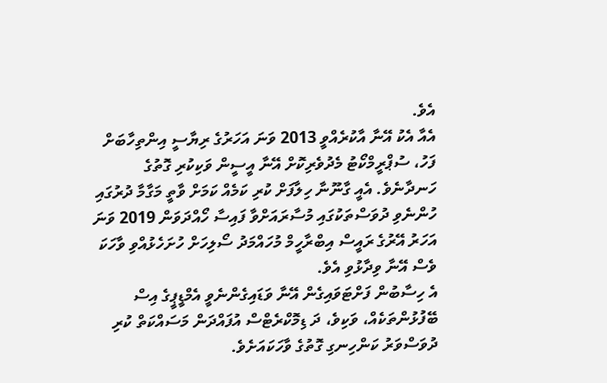އެވެ.
އެއާ އެކު އޭނާ އާކުރެއްވީ 2013 ވަނަ އަހަރުގެ ރިޔާސީ އިންތިހާބަށް ފަހު، ސުޕްރީމްކޯޓު މެދުވެރިކޮށް އޭނާ އީސީން ވަކިކުރި ގޮތުގެ ހަނދާނެވެ. އެއީ ގާނޫނާ ހިލާފަށް ކުރި ކަމެއް ކަމަށް ވާތީ މަގާމާ ދުރުގައި ހުންނެވި ދުވަސްތަކުގައި މުސާރައަށްވާ ފައިސާ ހޯއްދަވަން 2019 ވަނަ އަހަރު އޭރުގެ ރައީސް އިބްރާހީމް މުހައްމަދު ސޯލިހަށް ހުށަހެޅުއްވި ވާހަކަ ވެސް އޭނާ ވިދާޅުވި އެވެ.
އެ ހިސާބުން ފަށްޓަވައިގެން އޭނާ ވަޑައިގެންނެވީ އެމްޑީޕީގެ އިސް ބޭފުޅުންތަކެއް، ވަކިވެ، ދަ ޑިމޮކްރެޓްސް އުފައްދަން މަސައްކަތް ކުރި ދުވަސްވަރު ކަންހިނގި ގޮތުގެ ވާހަކައަށެވެ.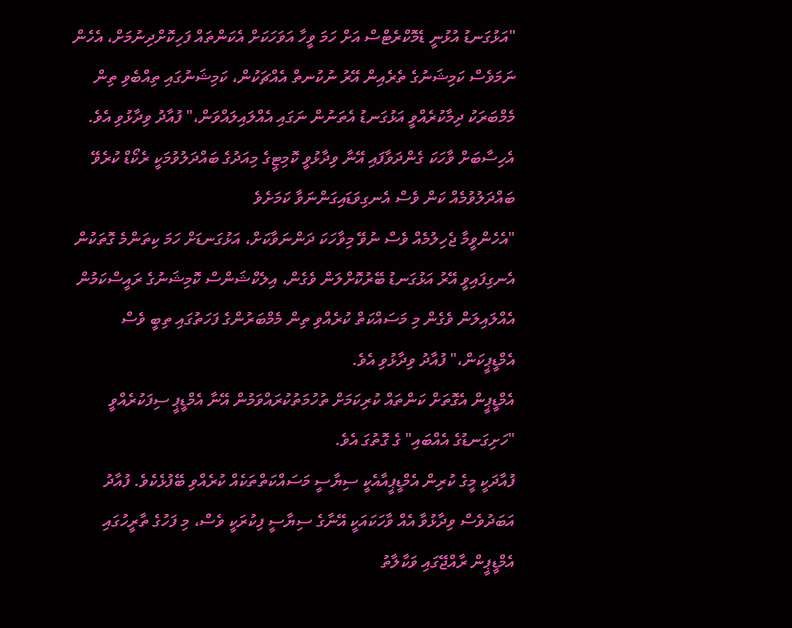"އަޅުގަނޑު އުޅުނީ ޑެމޮކްރެޓްސް އަށް ހަމަ ވީހާ އަވަހަކަށް އެކަންތައް ފަހިކޮށްދިނުމަށް، އެހެން ނަމަވެސް ކަމިޝަނުގެ ތެރެއިން އޭރު ނުކުނތް އެއްޗަކުން، ކަމިޝަނުގައި ތިއްބެވި ތިން މެމްބަރަކު ދިމާކުރެއްވީ އަޅުގަނޑު އެތަނުން ނަގައި އެއްލައިލައްވަން،" ފުއާދު ވިދާޅުވި އެވެ.
އެހިސާބަށް ވާހަކަ ގެންދަވާފައި އޭނާ ވިދާޅުވީ ކޮމިޓީގެ މިއަދުގެ ބައްދަލުވުމަކީ ރެކޯޑް ކުރެވޭ ބައްދަލުވުމެއް ކަން ވެސް އެނގިވަޑައިގަންނަވާ ކަމަށެވެ
"އެހެންވީމާ ޖެހިލުމެއް ވެސް ނުވޭ މިވާހަކަ ދަންނަވާކަށް، އަޅުގަނޑަށް ހަމަ ކިތަންމެ ގޮތަކުން އެނގިފައިވީ އޭރު އަޅުގަނޑު ބޭރުކޮށްލަން ވެގެން، އިލެކްޝަންސް ކޮމިޝަނުގެ ރައީސްކަމުން އެއްލައިލަން ވެގެން މި މަސައްކަތް ކުރެއްވި ތިން މެމްބަރުންގެ ފަހަތުގައި ތިބީ ވެސް އެމްޑީޕީކަން،" ފުއާދު ވިދާޅުވި އެވެ.
އެމްޑީޕީން އެގޮތަށް ކަންތައް ކުރިކަމަށް ތުހުމަތުކުރައްވަމުން އޭނާ އެމްޑީޕީ ސިފަކުރެއްވީ "ހަށިގަނޑުގެ އެއްބައި" ގެ ގޮތުގަ އެވެ.
ފުއާދަކީ މީގެ ކުރިން އެމްޑީޕީއާއެކީ ސިޔާސީ މަސައްކަތްތަކެއް ކުރެއްވި ބޭފުޅެކެވެ. ފުއާދު އަބަދުވެސް ވިދާޅުވާ އެއް ވާހަކައަކީ އޭނާގެ ސިޔާސީ ފިކުރަކީ ވެސް، މި ފަހުގެ ތާރީހުގައި އެމްޑީޕީން ރާއްޖޭގައި ވަކާލާތު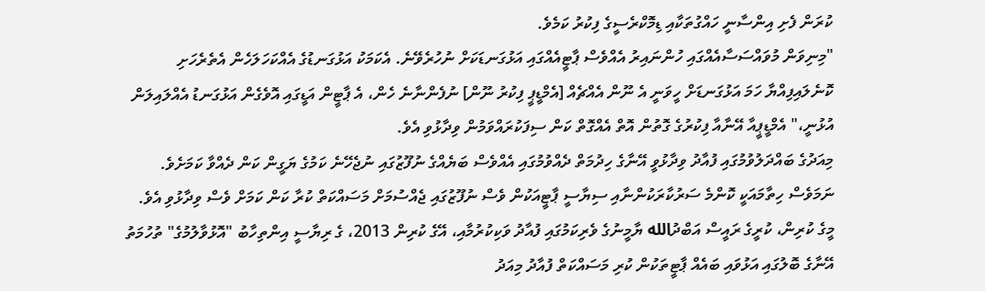ކުރަން ފެށި އިންސާނީ ހައްގުތަކާއި ޑިމޮކްރެސީގެ ފިކުރު ކަމެވެ.
"މިނިވަން މުވައްސަސާއެއްގައި ހުންނައިރު އެއްވެސް ޕާޓީއެއްގައި އަޅުގަނޑަކަށް ނުހުރެވޭނެ. އެކަމަކު އަޅުގަނޑުގެ އެއްކަހަލަހެން އެތެރެހަށި ކޮނެލައިފިއްޔާ ހަމަ އަޅުގަނޑަށް ހީވަނީ އެ ނޫން އެއްޗެއް [އެމްޑީޕީ ފިކުރު ނޫން] ނުފެންނާނެ ހެން، އެ ޕާޓީން އަޑީގައި އޮވެގެން އަޅުގަނޑު އެއްލައިލަން އުޅުނީ،" އެމްޑީޕީއާ އޭނާއާ ފިކުރުގެ ގޮތުން އޮތް އެއްގޮތް ކަން ސިފަކުރައްވަމުން ވިދާޅުވި އެވެ.
މިއަދުގެ ބައްދަލުވުމުގައި ފުއާދު ވިދާޅުވީ އޭނާގެ ހިދުމަތް ދެއްވުމުގައި އެއްވެސް ބަޔެއްގެ ނުފޫޒުގައި ނުޖެހޭނެ ކަމުގެ ޔަގީން ކަން ދެއްވާ ކަމަށެވެ. ނަމަވެސް ހިތާމައަކީ ކޮންމެ ސަރުކާރަކުންނާއި ސިޔާސީ ޕާޓީއަކުން ވެސް ނުފޫޒުގައި ޖެއްސުމަށް މަސައްކަތް ކުރާ ކަން ކަމަށް ވެސް ވިދާޅުވި އެވެ.
މީގެ ކުރިން، ކުރީގެ ރައީސް އަބްދުالله ޔާމީނުގެ ވެރިކަމުގައި ފުއާދު ވަކިކުރުމާއި، އޭގެ ކުރިން 2013، ގެ ރިޔާސީ އިންތިހާބު "އޮޅުވާލުމުގެ" ތުހުމަތު އޭނާގެ ބޮލުގައި އަޅުވައި ބައެއް ޕާޓީތަކުން ކުރި މަސައްކަތް ފުއާދު މިއަދު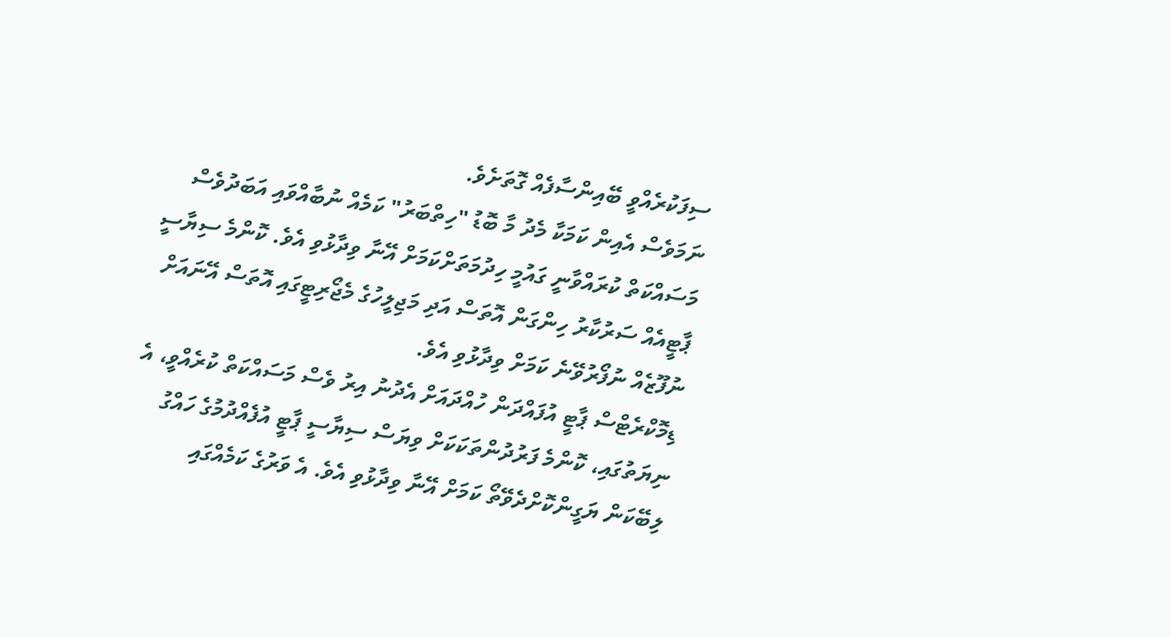ސިފަކުރެއްވީ ބޭއިންސާފެއް ގޮތަށެވެ.
ނަމަވެސް އެއިން ކަމަކާ މެދު މާ ބޮޑު "ހިތްބަރު" ކަމެއް ނުބާއްވައި އަބަދުވެސް މަސައްކަތް ކުރައްވާނީ ގައުމީ ހިދުމަތަށްކަމަށް އޭނާ ވިދާޅުވި އެވެ. ކޮންމެ ސިޔާސީ ޕާޓީއެއް ސަރުކާރު ހިންގަން އޮތަސް އަދި މަޖިލީހުގެ މެޖޯރިޓީގައި އޮތަސް އޭނައަށް ނުފޫޒެއް ނުފޯރުވޭނެ ކަމަށް ވިދާޅުވި އެވެ.
ޑިމޮކްރެޓްސް ޕާޓީ އުފައްދަން ހުއްދައަށް އެދުނު އިރު ވެސް މަސައްކަތް ކުރެއްވީ، އެ ނިޔަތުގައި، ކޮންމެ ފަރުދުންތަކަކަށް ވިޔަސް ސިޔާސީ ޕާޓީ އުފެއްދުމުގެ ހައްގު ލިބޭކަން ޔަގީންކޮށްދެވޭތޯ ކަމަށް އޭނާ ވިދާޅުވި އެވެ. އެ ވަރުގެ ކަމެއްގައި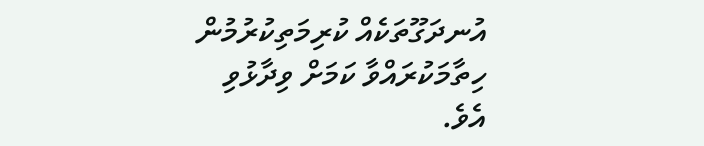އުނދަގޫތަކެއް ކުރިމަތިކުރުމުން ހިތާމަކުރައްވާ ކަމަށް ވިދާޅުވި އެވެ.